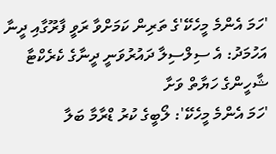'ހަމަ އެންމެ މީހެކޭ'ގެ ތަރިން ކަމަށްވާ ރަވީ ފާރޫގާއި ދީނާ އަހުމަދު: އެ ސިލްސިލާ ދައުރުވަނީ ދީނާގެ ކެރެކްޓާ ޝާހީންގެ ހަޔާތް ވަށާ
'ހަމަ އެންމެ މީހެކޭ': ލޯބީގެ ކުރު ޑްރާމާ ބަލާ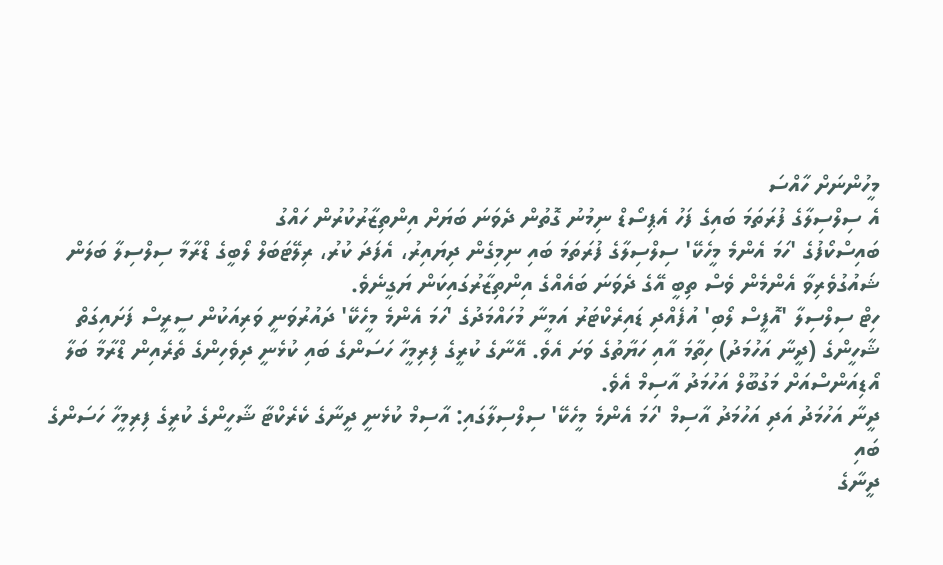މީހުންނަށް ހާއްސަ
އެ ސިލްސިލާގެ ފުރަތަމަ ބައިގެ ފަހު އެޕިސޯޑް ނިމުނު ގޮތުން ދެވަނަ ބަޔަށް އިންތިޒާރުކުރުން ހައްގު
ބައިސްކޯފުގެ 'ހަމަ އެންމެ މީހެކޭ' ސިލްސިލާގެ ފުރަތަމަ ބައި ނިމިގެން ދިޔައިރު، އެފަދަ ކުރު، ރިލޭޓަބަލް ލޯބީގެ ޑްރާމާ ސިލްސިލާ ބަލަން ޝައުގުވެރިވާ އެންމެން ވެސް ތިބީ އޭގެ ދެވަނަ ބައެއްގެ އިންތިޒާރުގައިކަން ޔަގީނެވެ.
ހިޓް ސިލްސިލާ 'އޮފީސް ލޯބި' އުފެއްދި ޑައިރެކްޓަރު އަމީނާ މުހައްމަދުގެ 'ހަމަ އެންމެ މީހެކޭ' ދައުރުވަނީ ވަރިއަކުން ސީރީސް ފަށައިގަތް ޝާހީންގެ (ދީނާ އަހުމަދު) ހިތާމަ އާއި ހަޔާތުގެ ވަށަ އެވެ. އޭނާގެ ކުރީގެ ފިރިމީހާ ހަސަންގެ ބައި ކުޅެނީ ދިވެހިންގެ ތެރެއިން ޑްރާމާ ބަލާ އޯޑިއަންސްއަށް މަގުބޫލް އަހުމަދު އާސިމް އެވެ.
ދީނާ އަހުމަދު އަދި އަހުމަދު އާސިމް 'ހަމަ އެންމެ މީހެކޭ' ސިލްސިލާގައި: އާސިމް ކުޅެނީ ދީނާގެ ކެރެކްޓާ ޝާހީންގެ ކުރީގެ ފިރިމީހާ ހަސަންގެ ބައި
ދީނާގެ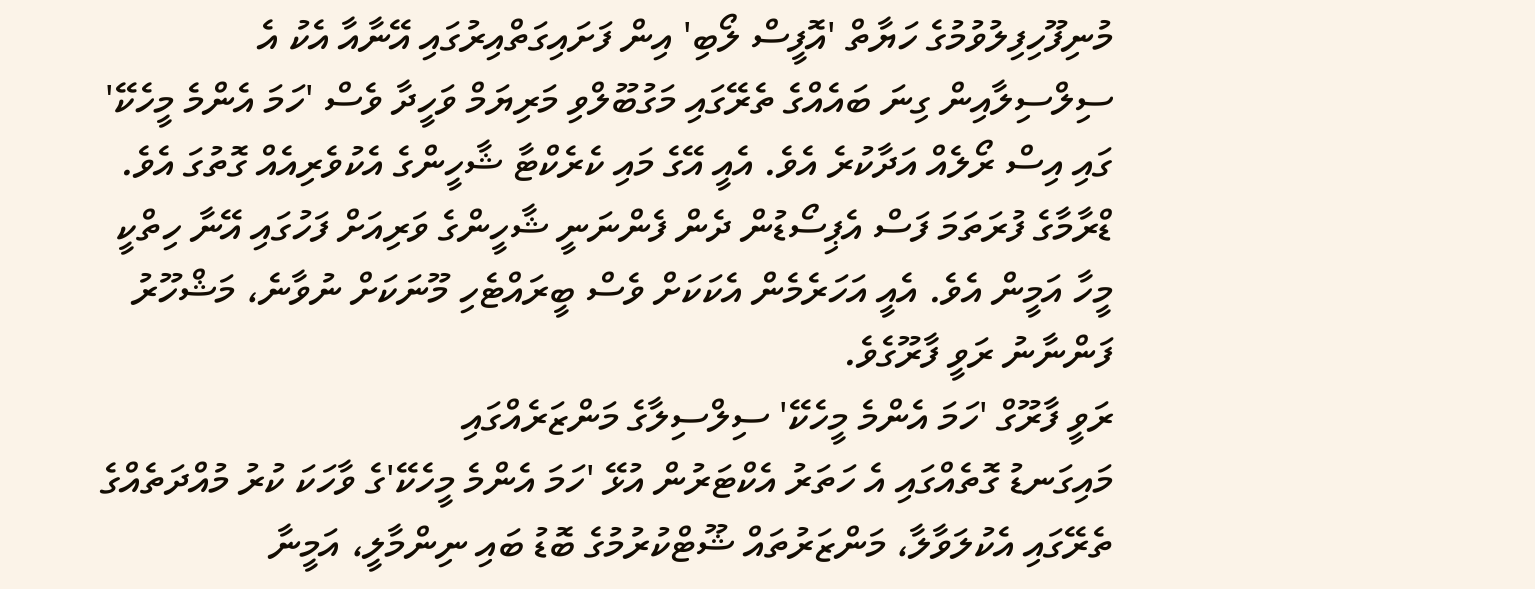މުނިފޫހިފިލުވުމުގެ ހަޔާތް 'އޮފީސް ލޯބި' އިން ފަށައިގަތްއިރުގައި އޭނާއާ އެކު އެ ސިލްސިލާއިން ގިނަ ބައެއްގެ ތެރޭގައި މަގުބޫލްވި މަރިޔަމް ވަހީދާ ވެސް 'ހަމަ އެންމެ މީހެކޭ' ގައި އިސް ރޯލެއް އަދާކުރެ އެވެ. އެއީ އޭގެ މައި ކެރެކްޓާ ޝާހީންގެ އެކުވެރިއެއް ގޮތުގަ އެވެ.
ޑްރާމާގެ ފުރަތަމަ ފަސް އެޕިސޯޑުން ދެން ފެންނަނީ ޝާހީންގެ ވަރިއަށް ފަހުގައި އޭނާ ހިތްކީ މީހާ އަމީން އެވެ. އެއީ އަހަރެމެން އެކަކަށް ވެސް ބީރައްޓެހި މޫނަކަށް ނުވާނެ، މަޝްހޫރު ފަންނާނު ރަވީ ފާރޫގެވެ.
ރަވީ ފާރޫގް 'ހަމަ އެންމެ މީހެކޭ' ސިލްސިލާގެ މަންޒަރެއްގައި
މައިގަނޑު ގޮތެއްގައި އެ ހަތަރު އެކްޓަރުން އުޅޭ 'ހަމަ އެންމެ މީހެކޭ'ގެ ވާހަކަ ކުރު މުއްދަތެއްގެ ތެރޭގައި އެކުލަވާލާ، މަންޒަރުތައް ޝޫޓްކުރުމުގެ ބޮޑު ބައި ނިންމާލީ، އަމީނާ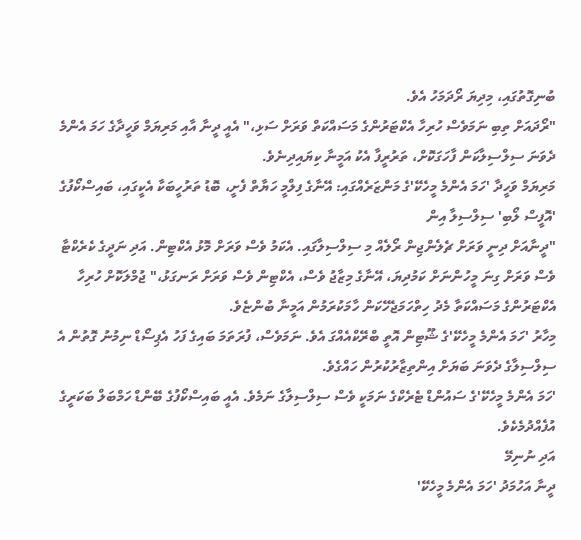ބުނިގޮތުގައި، މިދިޔަ ރޯދަމަހު އެވެ.
"ރޯދައަށް ތިބި ނަމަވެސް ހުރިހާ އެކްޓަރުންގެ މަސައްކަތް ވަރަށް ސަޅި،" އެއީ ދީނާ އާއި މަރިޔަމް ވަހީދާގެ ހަމަ އެންމެ ދެވަނަ ސިލްސިލާކަން ފާހަގަކޮށް، ތަރުރީފާ އެކު އަމީނާ ކިޔައިދިނެވެ.
މަރިޔަމް ވަހީދާ 'ހަމަ އެންމެ މީހެކޭ'ގެ މަންޒަރެއްގައި: އޭނާގެ ފިލްމީ ހަޔާތް ފެށީ، ބޮޑު ތަރުހީބަކާ އެކީގައި، ބައިސްކޯފުގެ 'އޮފީސް ލޯބި' ސިލްސިލާ އިން
"ދީނާއަށް ދިނީ ވަރަށް ޗެލެންޖިން ރޯލެއް މި ސިލްސިލާގައި. އެކަމު ވެސް ވަރަށް މޮޅު އެކްޓިން. އަދި ނަދީގެ ކެރެކްޓާ ވެސް ވަރަށް ގިނަ މީހުންނަށް ކަމުދިޔަ، އޭނާގެ މިޒާޖު ވެސް، އެކްޓިން ވެސް ވަރަށް ރަނގަޅު،" ޖުމްލަކޮށް ހުރިހާ އެކްޓަރުންގެ މަސައްކަތާ މެދު ހިތްހަމަޖެހޭކަން ހާމަކުރަމުން އަމީނާ ބުންޏެވެ.
މިހާރު 'ހަމަ އެންމެ މީހެކޭ'ގެ ޝޫޓިން އޮތީ ބްރޭކްއެއްގަ އެވެ. ނަމަވެސް، ފުރަތަމަ ބައިގެ ފަހު އެޕިސޯޑް ނިމުނު ގޮތުން އެ ސިލްސިލާގެ ދެވަނަ ބަޔަށް އިންތިޒާރުކުރުން ހައްގެވެ.
'ހަމަ އެންމެ މީހެކޭ'ގެ ސައުންޑް ޓެރެކްގެ ނަމަކީ ވެސް ސިލްސިލާގެ ނަމެވެ. އެއީ ބައިސްކޯފުގެ ބޭންޑް ހަމްބަލް ބަކަރީގެ އުފެއްދުމެކެވެ.
އަދި ނުނިމޭ
ދީނާ އަހުމަދު 'ހަމަ އެންމެ މީހެކޭ'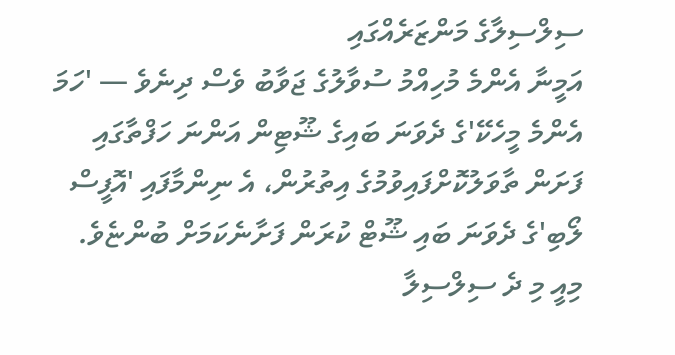ސިލްސިލާގެ މަންޒަރެއްގައި
އަމީނާ އެންމެ މުހިއްމު ސުވާލުގެ ޖަވާބު ވެސް ދިނެވެ — 'ހަމަ އެންމެ މީހެކޭ'ގެ ދެވަނަ ބައިގެ ޝޫޓިން އަންނަ ހަފްތާގައި ފަށަން ތާވަލުކޮށްފައިވުމުގެ އިތުރުން، އެ ނިންމާފައި 'އޮފީސް ލޯބި'ގެ ދެވަނަ ބައި ޝޫޓް ކުރަން ފަށާނެކަމަށް ބުންޏެވެ.
މިއީ މި ދެ ސިލްސިލާ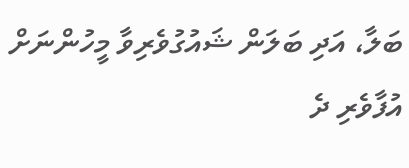ބަލާ، އަދި ބަލަން ޝައުގުވެރިވާ މީހުންނަށް އުފާވެރި ދެ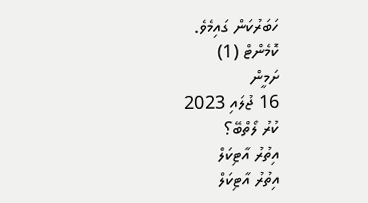ހަބަރުކަން ގައިމެވެ.
ކޮމެންޓް (1)
ށަމީން
16 ޖުލައި 2023
ކުރު ލޯތްބޭ؟
އިތުރު އާޓިކަލް
އިތުރު އާޓިކަލް